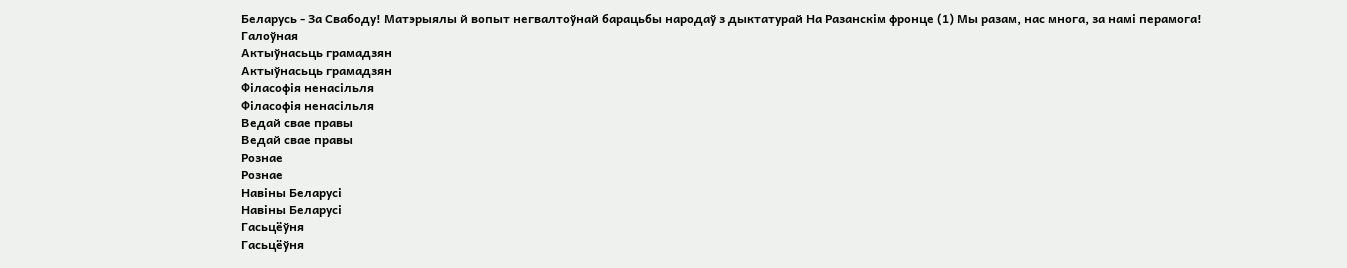Беларусь - За Свабоду! Матэрыялы й вопыт негвалтоўнай барацьбы народаў з дыктатурай На Разанскім фронце (1) Мы разам, нас многа, за намі перамога!
Галоўная
Актыўнасьць грамадзян
Актыўнасьць грамадзян
Філасофія ненасільля
Філасофія ненасільля
Ведай свае правы
Ведай свае правы
Рознае
Рознае
Навіны Беларусі
Навіны Беларусі
Гасьцёўня
Гасьцёўня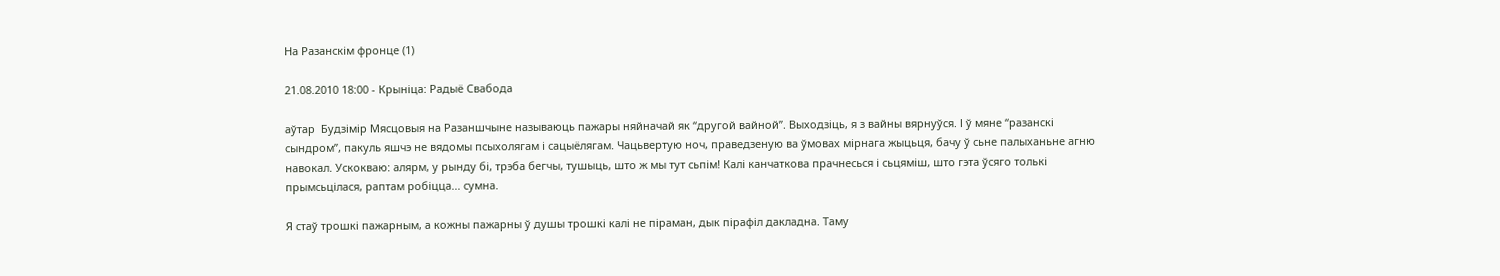На Разанскім фронце (1)

21.08.2010 18:00 - Крыніца: Радыё Свабода

аўтар  Будзімір Мясцовыя на Разаншчыне называюць пажары няйначай як “другой вайной”. Выходзіць, я з вайны вярнуўся. І ў мяне “разанскі сындром”, пакуль яшчэ не вядомы псыхолягам і сацыёлягам. Чацьвертую ноч, праведзеную ва ўмовах мірнага жыцьця, бачу ў сьне палыханьне агню навокал. Ускокваю: алярм, у рынду бі, трэба бегчы, тушыць, што ж мы тут сьпім! Калі канчаткова прачнесься і сьцяміш, што гэта ўсяго толькі прымсьцілася, раптам робіцца... сумна.

Я стаў трошкі пажарным, а кожны пажарны ў душы трошкі калі не піраман, дык пірафіл дакладна. Таму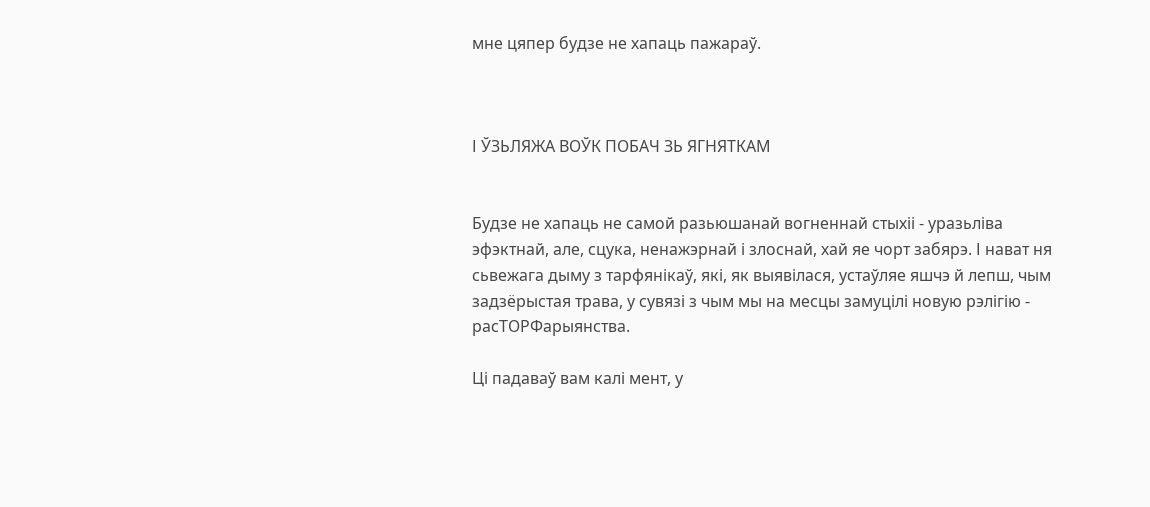мне цяпер будзе не хапаць пажараў.



І ЎЗЬЛЯЖА ВОЎК ПОБАЧ ЗЬ ЯГНЯТКАМ


Будзе не хапаць не самой разьюшанай вогненнай стыхіі - уразьліва эфэктнай, але, сцука, ненажэрнай і злоснай, хай яе чорт забярэ. І нават ня сьвежага дыму з тарфянікаў, які, як выявілася, устаўляе яшчэ й лепш, чым задзёрыстая трава, у сувязі з чым мы на месцы замуцілі новую рэлігію - расТОРФарыянства.

Ці падаваў вам калі мент, у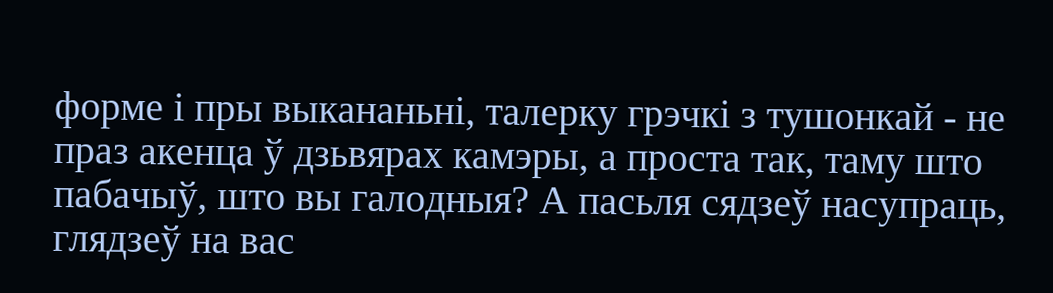форме і пры выкананьні, талерку грэчкі з тушонкай - не праз акенца ў дзьвярах камэры, а проста так, таму што пабачыў, што вы галодныя? А пасьля сядзеў насупраць, глядзеў на вас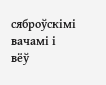сяброўскімі вачамі і вёў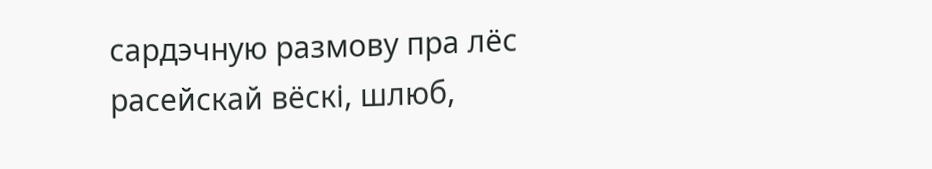сардэчную размову пра лёс расейскай вёскі, шлюб,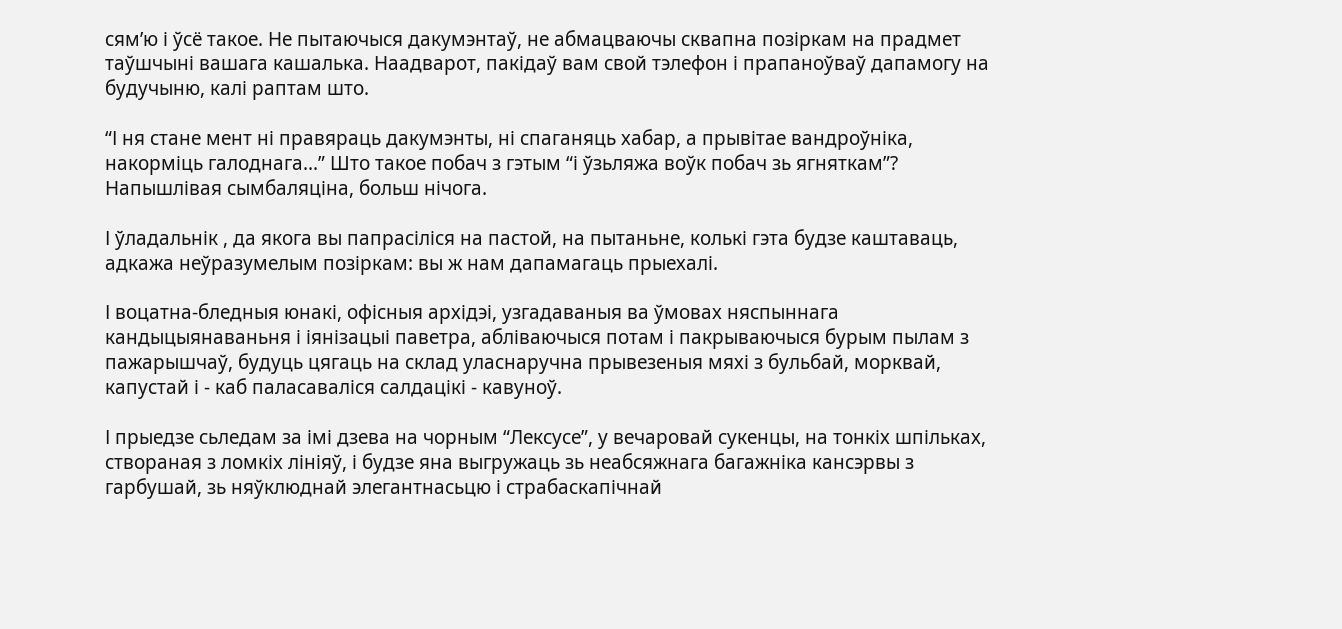сям’ю і ўсё такое. Не пытаючыся дакумэнтаў, не абмацваючы сквапна позіркам на прадмет таўшчыні вашага кашалька. Наадварот, пакідаў вам свой тэлефон і прапаноўваў дапамогу на будучыню, калі раптам што.

“І ня стане мент ні правяраць дакумэнты, ні спаганяць хабар, а прывітае вандроўніка, накорміць галоднага...” Што такое побач з гэтым “і ўзьляжа воўк побач зь ягняткам”? Напышлівая сымбаляціна, больш нічога.

І ўладальнік , да якога вы папрасіліся на пастой, на пытаньне, колькі гэта будзе каштаваць, адкажа неўразумелым позіркам: вы ж нам дапамагаць прыехалі.

І воцатна-бледныя юнакі, офісныя архідэі, узгадаваныя ва ўмовах няспыннага кандыцыянаваньня і іянізацыі паветра, абліваючыся потам і пакрываючыся бурым пылам з пажарышчаў, будуць цягаць на склад уласнаручна прывезеныя мяхі з бульбай, морквай, капустай і - каб паласаваліся салдацікі - кавуноў.

І прыедзе сьледам за імі дзева на чорным “Лексусе”, у вечаровай сукенцы, на тонкіх шпільках, створаная з ломкіх лініяў, і будзе яна выгружаць зь неабсяжнага багажніка кансэрвы з гарбушай, зь няўклюднай элегантнасьцю і страбаскапічнай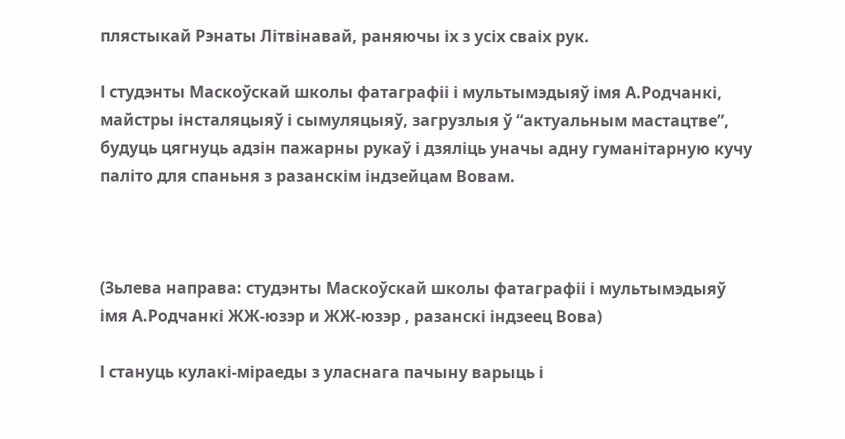плястыкай Рэнаты Літвінавай, раняючы іх з усіх сваіх рук.

І студэнты Маскоўскай школы фатаграфіі і мультымэдыяў імя А.Родчанкі, майстры інсталяцыяў і сымуляцыяў, загрузлыя ў “актуальным мастацтве”, будуць цягнуць адзін пажарны рукаў і дзяліць уначы адну гуманітарную кучу паліто для спаньня з разанскім індзейцам Вовам.



(Зьлева направа: студэнты Маскоўскай школы фатаграфіі і мультымэдыяў імя А.Родчанкі ЖЖ-юзэр и ЖЖ-юзэр , разанскі індзеец Вова)

І стануць кулакі-міраеды з уласнага пачыну варыць і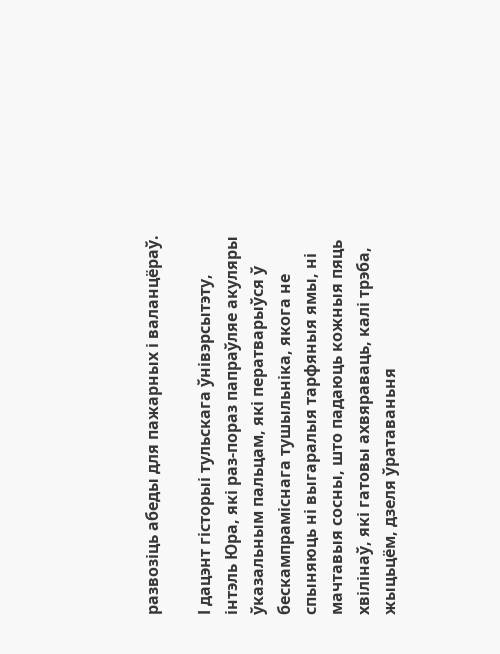развозіць абеды для пажарных і валанцёраў.

І дацэнт гісторыі тульскага ўнівэрсытэту, інтэль Юра, які раз-пораз папраўляе акуляры ўказальным пальцам, які ператварыўся ў бескампраміснага тушыльніка, якога не спыняюць ні выгаралыя тарфяныя ямы, ні мачтавыя сосны, што падаюць кожныя пяць хвілінаў, які гатовы ахвяраваць, калі трэба, жыцьцём, дзеля ўратаваньня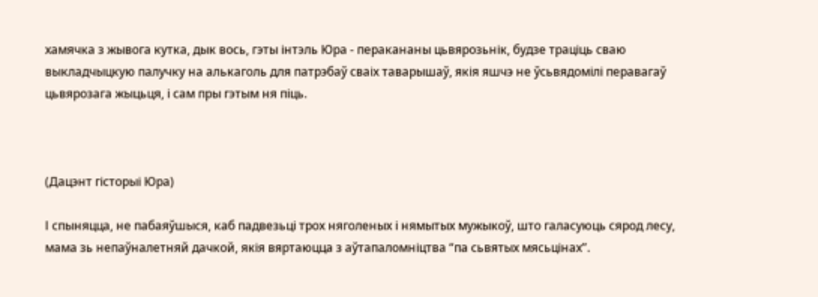хамячка з жывога кутка, дык вось, гэты інтэль Юра - перакананы цьвярозьнік, будзе траціць сваю выкладчыцкую палучку на алькаголь для патрэбаў сваіх таварышаў, якія яшчэ не ўсьвядомілі перавагаў цьвярозага жыцьця, і сам пры гэтым ня піць.



(Дацэнт гісторыі Юра)

І спыняцца, не пабаяўшыся, каб падвезьці трох няголеных і нямытых мужыкоў, што галасуюць сярод лесу, мама зь непаўналетняй дачкой, якія вяртаюцца з аўтапаломніцтва “па сьвятых мясьцінах”.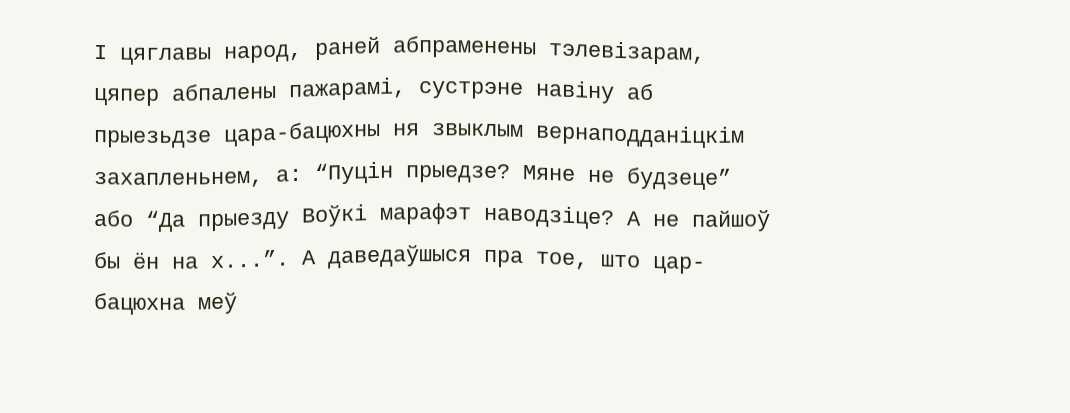І цяглавы народ, раней абпраменены тэлевізарам, цяпер абпалены пажарамі, сустрэне навіну аб прыезьдзе цара-бацюхны ня звыклым вернаподданіцкім захапленьнем, а: “Пуцін прыедзе? Мяне не будзеце” або “Да прыезду Воўкі марафэт наводзіце? А не пайшоў бы ён на х...”. А даведаўшыся пра тое, што цар-бацюхна меў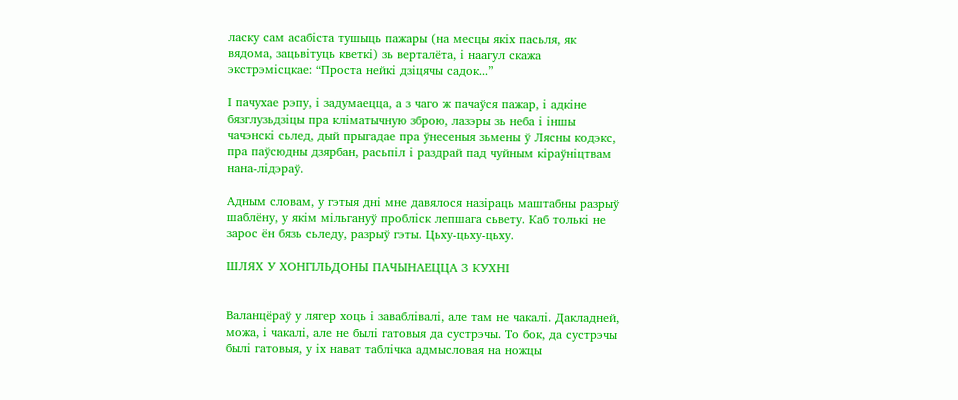ласку сам асабіста тушыць пажары (на месцы якіх пасьля, як вядома, зацьвітуць кветкі) зь верталёта, і наагул скажа экстрэмісцкае: “Проста нейкі дзіцячы садок...”

І пачухае рэпу, і задумаецца, а з чаго ж пачаўся пажар, і адкіне бязглузьдзіцы пра кліматычную зброю, лазэры зь неба і іншы чачэнскі сьлед, дый прыгадае пра ўнесеныя зьмены ў Лясны кодэкс, пра паўсюдны дзярбан, расьпіл і раздрай пад чуйным кіраўніцтвам нана-лідэраў.

Адным словам, у гэтыя дні мне давялося назіраць маштабны разрыў шаблёну, у якім мільгануў пробліск лепшага сьвету. Каб толькі не зарос ён бязь сьледу, разрыў гэты. Цьху-цьху-цьху.

ШЛЯХ У ХОНГІЛЬДОНЫ ПАЧЫНАЕЦЦА З КУХНІ


Валанцёраў у лягер хоць і заваблівалі, але там не чакалі. Дакладней, можа, і чакалі, але не былі гатовыя да сустрэчы. То бок, да сустрэчы былі гатовыя, у іх нават таблічка адмысловая на ножцы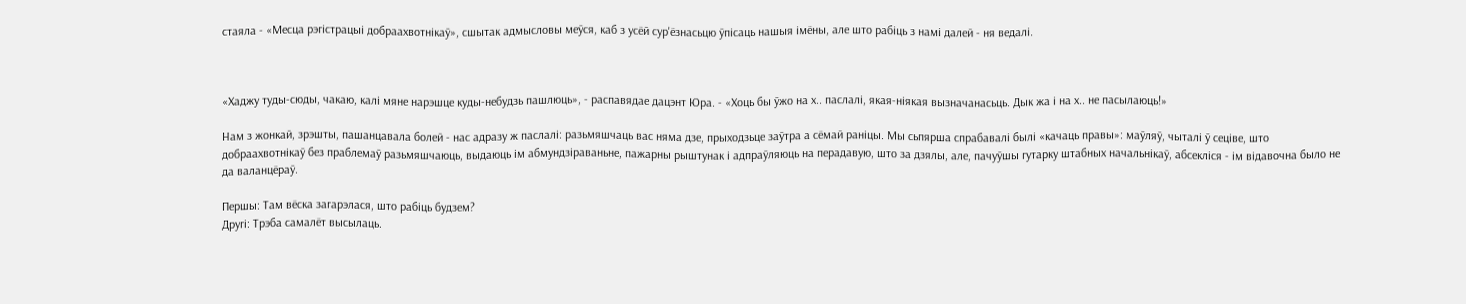стаяла - «Месца рэгістрацыі добраахвотнікаў», сшытак адмысловы меўся, каб з усёй сур'ёзнасьцю ўпісаць нашыя імёны, але што рабіць з намі далей - ня ведалі.



«Хаджу туды-сюды, чакаю, калі мяне нарэшце куды-небудзь пашлюць», - распавядае дацэнт Юра. - «Хоць бы ўжо на х.. паслалі, якая-ніякая вызначанасьць. Дык жа і на х.. не пасылаюць!»

Нам з жонкай, зрэшты, пашанцавала болей - нас адразу ж паслалі: разьмяшчаць вас няма дзе, прыходзьце заўтра а сёмай раніцы. Мы сьпярша спрабавалі былі «качаць правы»: маўляў, чыталі ў сеціве, што добраахвотнікаў без праблемаў разьмяшчаюць, выдаюць ім абмундзіраваньне, пажарны рыштунак і адпраўляюць на перадавую, што за дзялы, але, пачуўшы гутарку штабных начальнікаў, абсекліся - ім відавочна было не да валанцёраў.

Першы: Там вёска загарэлася, што рабіць будзем?
Другі: Трэба самалёт высылаць.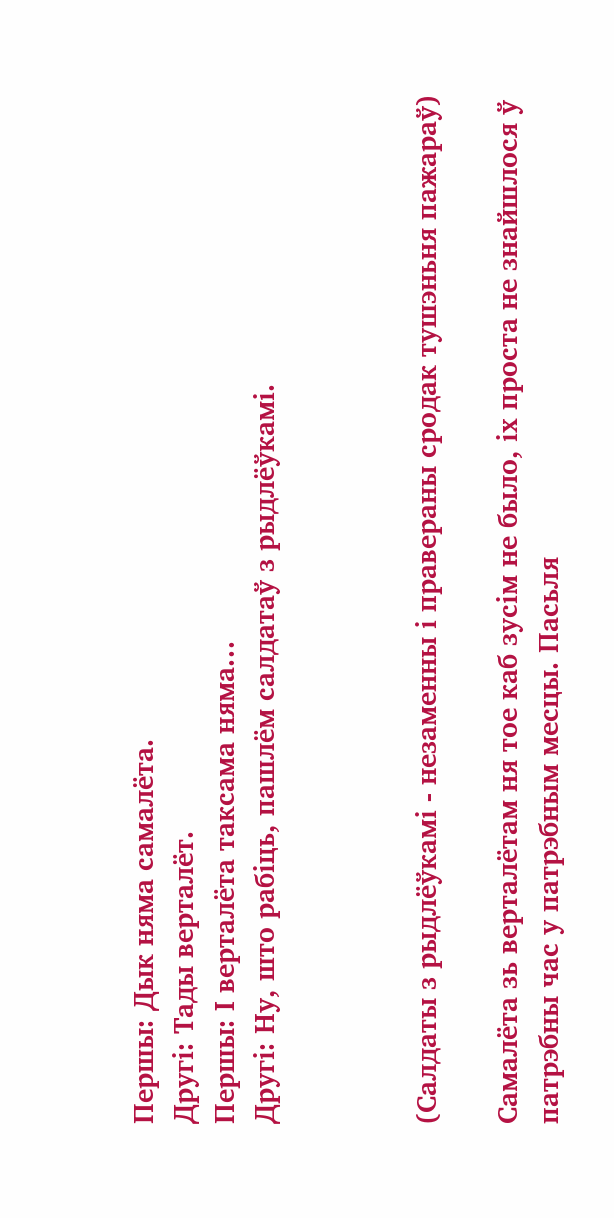Першы: Дык няма самалёта.
Другі: Тады верталёт.
Першы: І верталёта таксама няма...
Другі: Ну, што рабіць, пашлём салдатаў з рыдлёўкамі.



(Салдаты з рыдлёўкамі - незаменны і правераны сродак тушэньня пажараў)

Самалёта зь верталётам ня тое каб зусім не было, іх проста не знайшлося ў патрэбны час у патрэбным месцы. Пасьля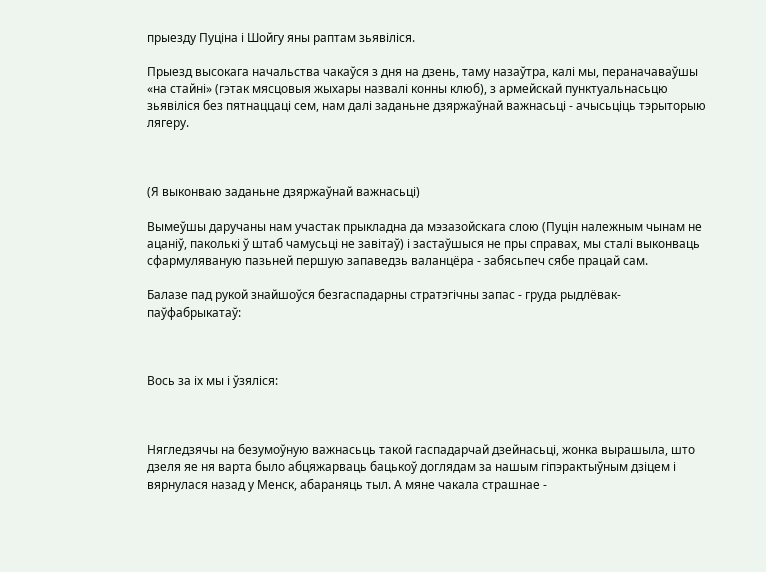прыезду Пуціна і Шойгу яны раптам зьявіліся.

Прыезд высокага начальства чакаўся з дня на дзень, таму назаўтра, калі мы, пераначаваўшы «на стайні» (гэтак мясцовыя жыхары назвалі конны клюб), з армейскай пунктуальнасьцю зьявіліся без пятнаццаці сем, нам далі заданьне дзяржаўнай важнасьці - ачысьціць тэрыторыю лягеру.



(Я выконваю заданьне дзяржаўнай важнасьці)

Вымеўшы даручаны нам участак прыкладна да мэзазойскага слою (Пуцін належным чынам не ацаніў, паколькі ў штаб чамусьці не завітаў) і застаўшыся не пры справах, мы сталі выконваць сфармуляваную пазьней першую запаведзь валанцёра - забясьпеч сябе працай сам.

Балазе пад рукой знайшоўся безгаспадарны стратэгічны запас - груда рыдлёвак-паўфабрыкатаў:



Вось за іх мы і ўзяліся:



Нягледзячы на безумоўную важнасьць такой гаспадарчай дзейнасьці, жонка вырашыла, што дзеля яе ня варта было абцяжарваць бацькоў доглядам за нашым гіпэрактыўным дзіцем і вярнулася назад у Менск, абараняць тыл. А мяне чакала страшнае -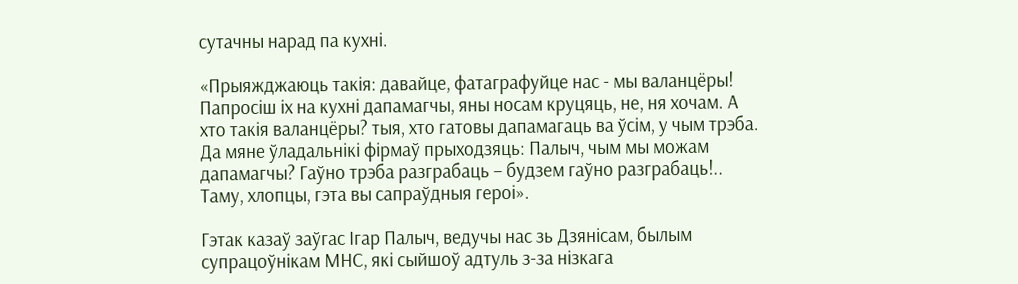сутачны нарад па кухні.

«Прыяжджаюць такія: давайце, фатаграфуйце нас - мы валанцёры! Папросіш іх на кухні дапамагчы, яны носам круцяць, не, ня хочам. А хто такія валанцёры? тыя, хто гатовы дапамагаць ва ўсім, у чым трэба. Да мяне ўладальнікі фірмаў прыходзяць: Палыч, чым мы можам дапамагчы? Гаўно трэба разграбаць – будзем гаўно разграбаць!.. Таму, хлопцы, гэта вы сапраўдныя героі».

Гэтак казаў заўгас Ігар Палыч, ведучы нас зь Дзянісам, былым супрацоўнікам МНС, які сыйшоў адтуль з-за нізкага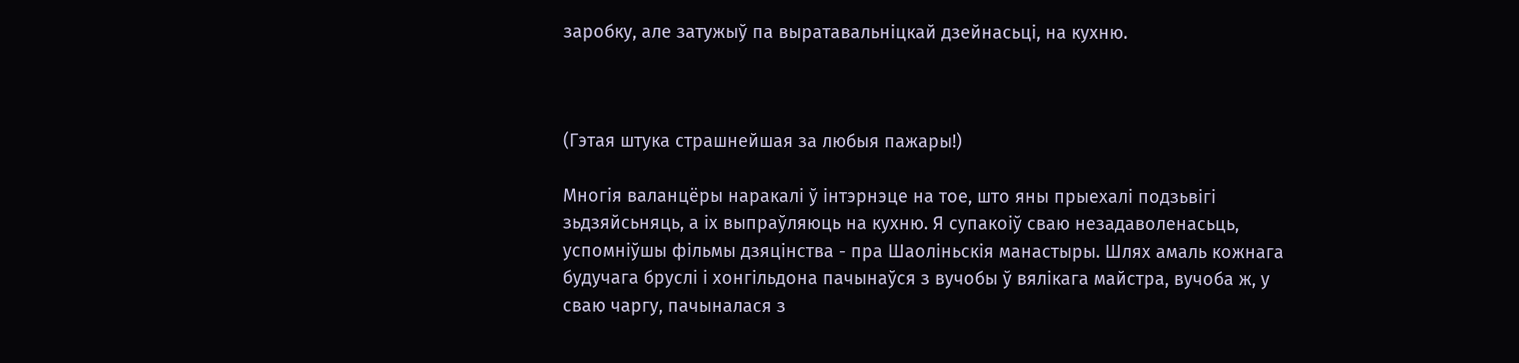заробку, але затужыў па выратавальніцкай дзейнасьці, на кухню.



(Гэтая штука страшнейшая за любыя пажары!)

Многія валанцёры наракалі ў інтэрнэце на тое, што яны прыехалі подзьвігі зьдзяйсьняць, а іх выпраўляюць на кухню. Я супакоіў сваю незадаволенасьць, успомніўшы фільмы дзяцінства - пра Шаоліньскія манастыры. Шлях амаль кожнага будучага бруслі і хонгільдона пачынаўся з вучобы ў вялікага майстра, вучоба ж, у сваю чаргу, пачыналася з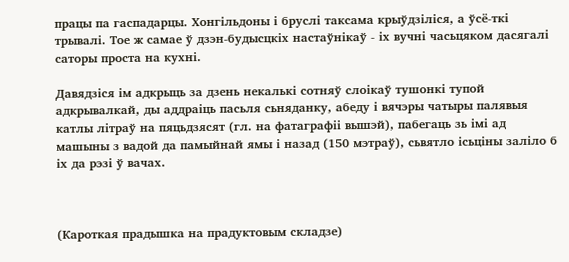працы па гаспадарцы. Хонгільдоны і бруслі таксама крыўдзіліся, а ўсё-ткі трывалі. Тое ж самае ў дзэн-будысцкіх настаўнікаў - іх вучні часьцяком дасягалі саторы проста на кухні.

Давядзіся ім адкрыць за дзень некалькі сотняў слоікаў тушонкі тупой адкрывалкай, ды аддраіць пасьля сьняданку, абеду і вячэры чатыры палявыя катлы літраў на пяцьдзясят (гл. на фатаграфіі вышэй), пабегаць зь імі ад машыны з вадой да памыйнай ямы і назад (150 мэтраў), сьвятло ісьціны заліло б іх да рэзі ў вачах.



(Кароткая прадышка на прадуктовым складзе)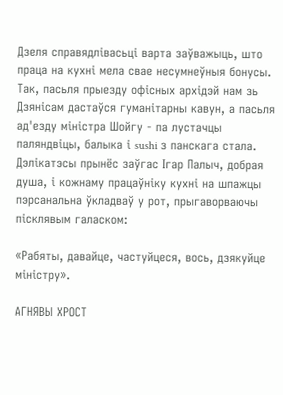Дзеля справядлівасьці варта заўважыць, што праца на кухні мела свае несумнеўныя бонусы. Так, пасьля прыезду офісных архідэй нам зь Дзянісам дастаўся гуманітарны кавун, а пасьля ад'езду міністра Шойгу - па лустачцы паляндвіцы, балыка і sushi з панскага стала. Дэлікатэсы прынёс заўгас Ігар Палыч, добрая душа, і кожнаму працаўніку кухні на шпажцы пэрсанальна ўкладваў у рот, прыгаворваючы пісклявым галаском:

«Рабяты, давайце, частуйцеся, вось, дзякуйце міністру».

АГНЯВЫ ХРОСТ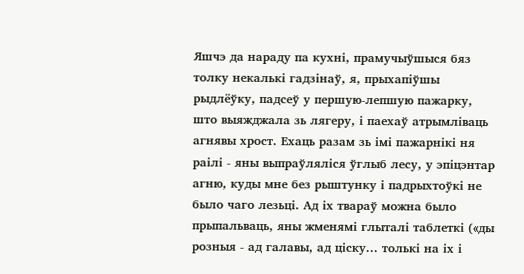Яшчэ да нараду па кухні, прамучыўшыся бяз толку некалькі гадзінаў, я, прыхапіўшы рыдлёўку, падсеў у першую-лепшую пажарку, што выяжджала зь лягеру, і паехаў атрымліваць агнявы хрост. Ехаць разам зь імі пажарнікі ня раілі - яны выпраўляліся ўглыб лесу, у эпіцэнтар агню, куды мне без рыштунку і падрыхтоўкі не было чаго лезьці. Ад іх твараў можна было прыпальваць, яны жменямі глыталі таблеткі («ды розныя - ад галавы, ад ціску... толькі на іх і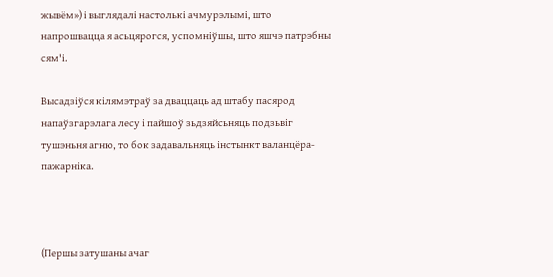жывём») і выглядалі настолькі ачмурэлымі, што напрошвацца я асьцярогся, успомніўшы, што яшчэ патрэбны сям'і.

Высадзіўся кілямэтраў за дваццаць ад штабу пасярод напаўзгарэлага лесу і пайшоў зьдзяйсьняць подзьвіг тушэньня агню, то бок задавальняць інстынкт валанцёра-пажарніка.



(Першы затушаны ачаг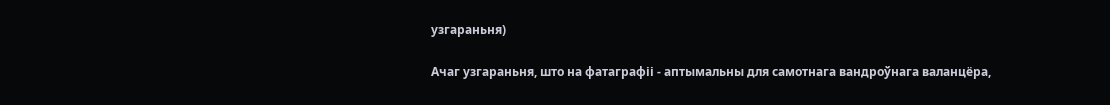узгараньня)

Ачаг узгараньня, што на фатаграфіі - аптымальны для самотнага вандроўнага валанцёра,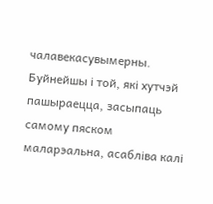чалавекасувымерны. Буйнейшы і той, які хутчэй пашыраецца, засыпаць самому пяском маларэальна, асабліва калі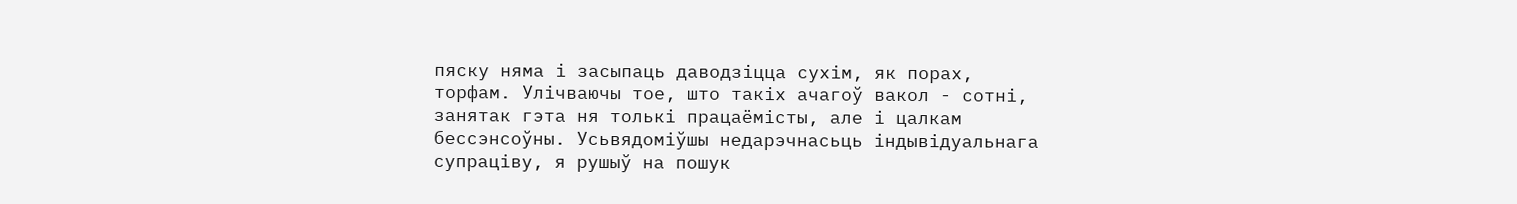пяску няма і засыпаць даводзіцца сухім, як порах, торфам. Улічваючы тое, што такіх ачагоў вакол - сотні, занятак гэта ня толькі працаёмісты, але і цалкам бессэнсоўны. Усьвядоміўшы недарэчнасьць індывідуальнага супраціву, я рушыў на пошук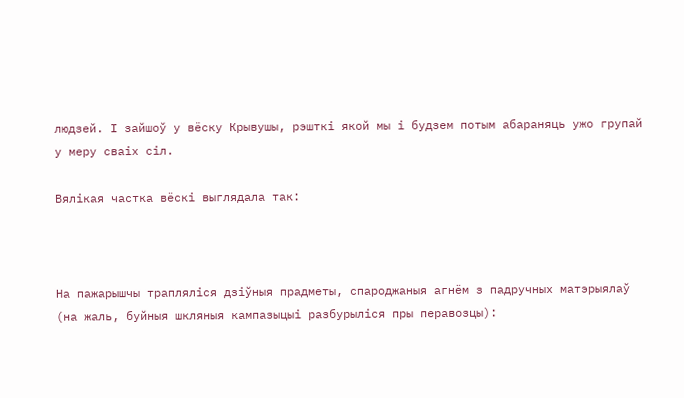людзей. І зайшоў у вёску Крывушы, рэшткі якой мы і будзем потым абараняць ужо групай у меру сваіх сіл.

Вялікая частка вёскі выглядала так:



На пажарышчы трапляліся дзіўныя прадметы, спароджаныя агнём з падручных матэрыялаў (на жаль, буйныя шкляныя кампазыцыі разбурыліся пры перавозцы):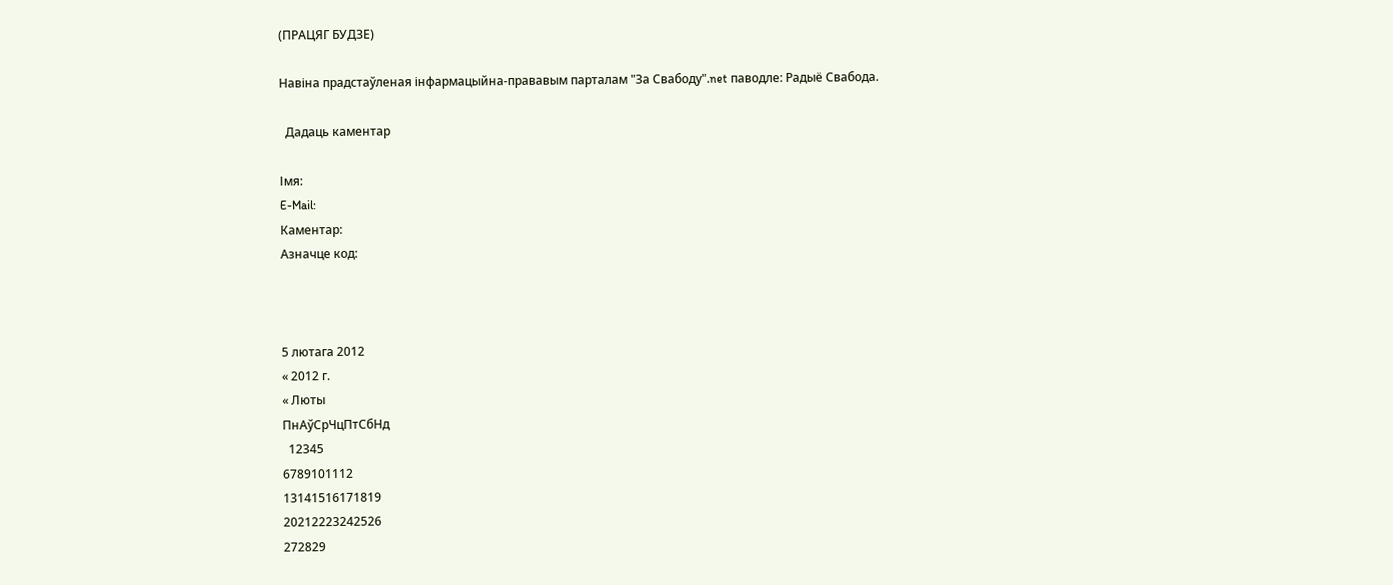(ПРАЦЯГ БУДЗЕ)

Навіна прадстаўленая інфармацыйна-прававым парталам "За Свабоду".net паводле: Радыё Свабода.

  Дадаць каментар

Імя:
E-Mail:
Каментар:
Азначце код:



5 лютага 2012
« 2012 г.
« Люты
ПнАўСрЧцПтСбНд
  12345
6789101112
13141516171819
20212223242526
272829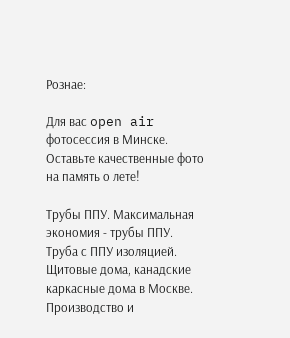Рознае:

Для вас open air фотосессия в Минске. Оставьте качественные фото на память о лете!

Трубы ППУ. Максимальная экономия - трубы ППУ. Труба с ППУ изоляцией. Щитовые дома, канадские каркасные дома в Москве. Производство и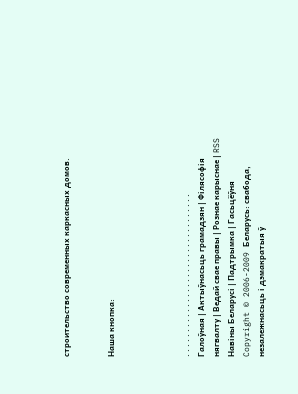строительство современных каркасных домов.


Наша кнопка:




. . . . . . . . . . . . . . . . . . . . . . . . . . . . . . . . .
Галоўная | Актыўнасьць грамадзян | Філясофія нягвалту | Ведай свае правы | Рознае карыснае | RSS Навіны Беларусі | Падтрымка | Гасьцёўня
Copyright © 2006-2009 Беларусь: свабода, незалежнасьць і дэмакратыя ў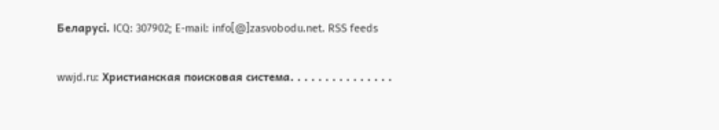Беларусі. ICQ: 307902; E-mail: info[@]zasvobodu.net. RSS feeds

wwjd.ru: Христианская поисковая система. . . . . . . . . . . . . . .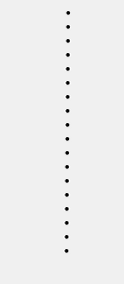. . . . . . . . . . . . . . . . . .